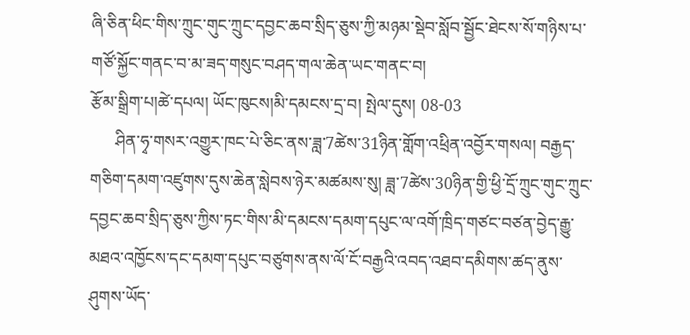ཞི་ཅིན་ཕིང་གིས་ཀྲུང་གུང་ཀྲུང་དབྱང་ཆབ་སྲིད་ཅུས་ཀྱི་མཉམ་སྡེབ་སློབ་སྦྱོང་ཐེངས་སོ་གཉིས་པ་གཙོ་སྐྱོང་གནང་བ་མ་ཟད་གསུང་བཤད་གལ་ཆེན་ཡང་གནང་བ།
རྩོམ་སྒྲིག་པ།ཚེ་དཔལ། ཡོང་ཁུངས།མི་དམངས་དྲ་བ། སྤེལ་དུས། 08-03
      ཤིན་ཧྭ་གསར་འགྱུར་ཁང་པེ་ཅིང་ནས་ཟླ་7ཚེས་31ཉིན་གློག་འཕྲིན་འབྱོར་གསལ། བརྒྱད་གཅིག་དམག་འཛུགས་དུས་ཆེན་སླེབས་ཉེར་མཚམས་སུ། ཟླ་7ཚེས་30ཉིན་གྱི་ཕྱི་དྲོ་ཀྲུང་གུང་ཀྲུང་དབྱང་ཆབ་སྲིད་ཅུས་ཀྱིས་ཏང་གིས་མི་དམངས་དམག་དཔུང་ལ་འགོ་ཁྲིད་གཙང་བཙན་བྱེད་རྒྱུ་མཐའ་འཁྱོངས་དང་དམག་དཔུང་བཙུགས་ནས་ལོ་ངོ་བརྒྱའི་འབད་འཐབ་དམིགས་ཚད་ནུས་ཤུགས་ཡོད་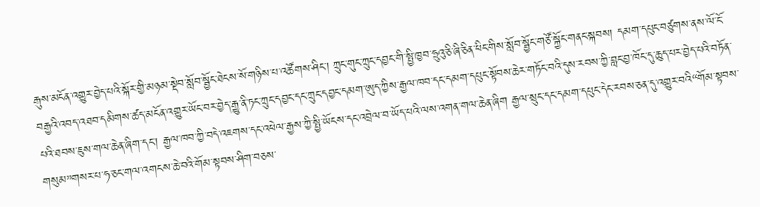རྒུས་མངོན་འགྱུར་བྱེད་པའི་སྐོར་གྱི་མཉམ་སྡེབ་སློབ་སྦྱོང་ཐེངས་སོ་གཉིས་པ་འཚོགས་ཤིང་། ཀྲུང་གུང་ཀྲུང་དབྱང་གི་སྤྱི་ཁྱབ་ཧྲུའུ་ཅི་ཞི་ཅིན་ཕིང་གིས་སློབ་སྦྱོང་གཙོ་སྐྱོང་གནང་སྐབས། དམག་དཔུང་བཙུགས་ནས་ལོ་ངོ་བརྒྱའི་འབད་འཐབ་དམིགས་ཚད་མངོན་འགྱུར་ཡོང་བར་བྱེད་རྒྱུ་ནི་ཏང་ཀྲུང་དབྱང་དང་ཀྲུང་དབྱང་དམག་ཨུད་ཀྱིས་རྒྱལ་ཁབ་དང་དམག་དཔུང་སྟོབས་ཆེར་གཏོང་བའི་དུས་རབས་ཀྱི་བླང་བྱ་ཁོང་དུ་ཆུད་པར་བྱེད་པའི་བཏོན་པའི་ཐབས་ཇུས་གལ་ཆེན་ཞིག་དང་། རྒྱལ་ཁབ་ཀྱི་བདེ་འཇགས་དང་འཕེལ་རྒྱས་ཀྱི་སྤྱི་ཡོངས་དང་འབྲེལ་བ་ཡོད་པའི་ལས་འགན་གལ་ཆེན་ཞིག རྒྱལ་སྲུང་དང་དམག་དཔུང་དེང་རབས་ཅན་དུ་འགྱུར་བའི“གོམ་སྟབས་གསུམ”གསར་པ་ཧ་ཅང་གལ་འགངས་ཆེ་བའི་གོམ་སྟབས་ཤིག་བཅས་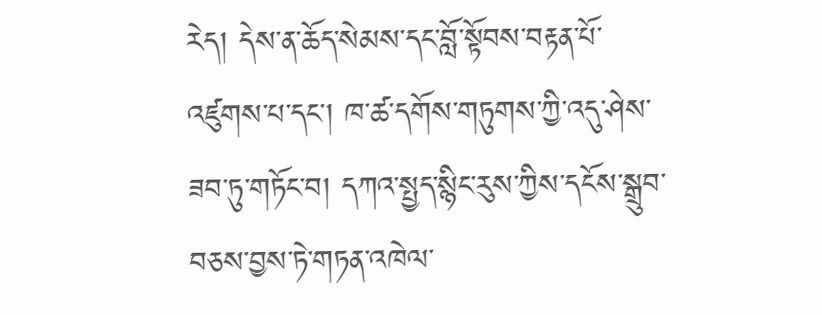རེད། དེས་ན་ཆོད་སེམས་དང་བློ་སྟོབས་བརྟན་པོ་འཛུགས་པ་དང་། ཁ་ཚ་དགོས་གཏུགས་ཀྱི་འདུ་ཤེས་ཟབ་ཏུ་གཏོང་བ། དཀའ་སྤྱད་སྙིང་རུས་ཀྱིས་དངོས་སྒྲུབ་བཅས་བྱས་ཏེ་གཏན་འཁེལ་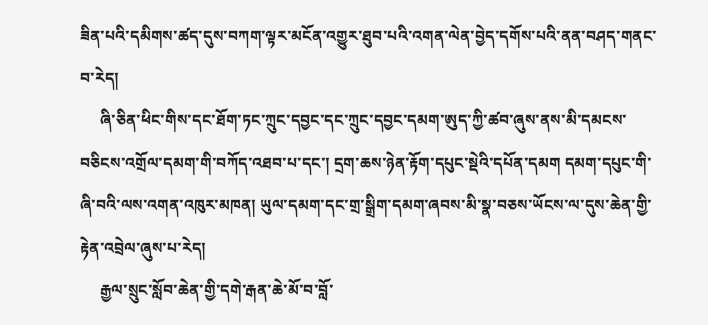ཟིན་པའི་དམིགས་ཚད་དུས་བཀག་ལྟར་མངོན་འགྱུར་ཐུབ་པའི་འགན་ལེན་བྱེད་དགོས་པའི་ནན་བཤད་གནང་བ་རེད།
     ཞི་ཅིན་ཕིང་གིས་དང་ཐོག་ཏང་ཀྲུང་དབྱང་དང་ཀྲུང་དབྱང་དམག་ཨུད་ཀྱི་ཚབ་ཞུས་ནས་མི་དམངས་བཅིངས་འགྲོལ་དམག་གི་བཀོད་འཐབ་པ་དང་། དྲག་ཆས་ཉེན་རྟོག་དཔུང་སྡེའི་དཔོན་དམག དམག་དཔུང་གི་ཞི་བའི་ལས་འགན་འཁུར་མཁན། ཡུལ་དམག་དང་གྲ་སྒྲིག་དམག་ཞབས་མི་སྣ་བཅས་ཡོངས་ལ་དུས་ཆེན་གྱི་རྟེན་འབྲེལ་ཞུས་པ་རེད།
     རྒྱལ་སྲུང་སློབ་ཆེན་གྱི་དགེ་རྒན་ཆེ་མོ་བ་བློ་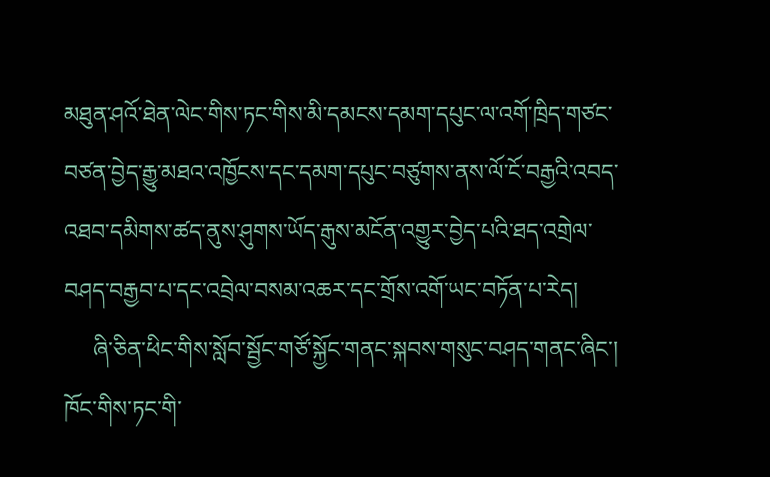མཐུན་ཤའོ་ཐེན་ལེང་གིས་ཏང་གིས་མི་དམངས་དམག་དཔུང་ལ་འགོ་ཁྲིད་གཙང་བཙན་བྱེད་རྒྱུ་མཐའ་འཁྱོངས་དང་དམག་དཔུང་བཙུགས་ནས་ལོ་ངོ་བརྒྱའི་འབད་འཐབ་དམིགས་ཚད་ནུས་ཤུགས་ཡོད་རྒུས་མངོན་འགྱུར་བྱེད་པའི་ཐད་འགྲེལ་བཤད་བརྒྱབ་པ་དང་འབྲེལ་བསམ་འཆར་དང་གྲོས་འགོ་ཡང་བཏོན་པ་རེད།
     ཞི་ཅིན་ཕིང་གིས་སློབ་སྦྱོང་གཙོ་སྐྱོང་གནང་སྐབས་གསུང་བཤད་གནང་ཞིང་། ཁོང་གིས་ཏང་གི་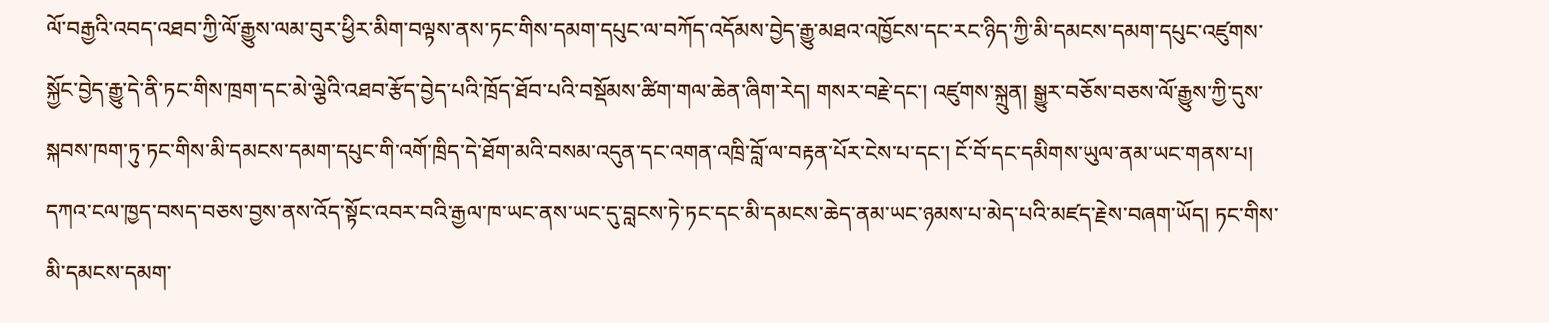ལོ་བརྒྱའི་འབད་འཐབ་ཀྱི་ལོ་རྒྱུས་ལམ་བུར་ཕྱིར་མིག་བལྟས་ནས་ཏང་གིས་དམག་དཔུང་ལ་བཀོད་འདོམས་བྱེད་རྒྱུ་མཐའ་འཁྱོངས་དང་རང་ཉིད་ཀྱི་མི་དམངས་དམག་དཔུང་འཛུགས་སྐྱོང་བྱེད་རྒྱུ་དེ་ནི་ཏང་གིས་ཁྲག་དང་མེ་ལྕེའི་འཐབ་རྩོད་བྱེད་པའི་ཁྲོད་ཐོབ་པའི་བསྡོམས་ཚིག་གལ་ཆེན་ཞིག་རེད། གསར་བརྗེ་དང་། འཛུགས་སྐྲུན། སྒྱུར་བཅོས་བཅས་ལོ་རྒྱུས་ཀྱི་དུས་སྐབས་ཁག་ཏུ་ཏང་གིས་མི་དམངས་དམག་དཔུང་གི་འགོ་ཁྲིད་དེ་ཐོག་མའི་བསམ་འདུན་དང་འགན་འཁྲི་བློ་ལ་བརྟན་པོར་ངེས་པ་དང་། ངོ་བོ་དང་དམིགས་ཡུལ་ནམ་ཡང་གནས་པ། དཀའ་ངལ་ཁྱད་བསད་བཅས་བྱས་ནས་འོད་སྟོང་འབར་བའི་རྒྱལ་ཁ་ཡང་ནས་ཡང་དུ་བླངས་ཏེ་ཏང་དང་མི་དམངས་ཆེད་ནམ་ཡང་ཉམས་པ་མེད་པའི་མཛད་རྗེས་བཞག་ཡོད། ཏང་གིས་མི་དམངས་དམག་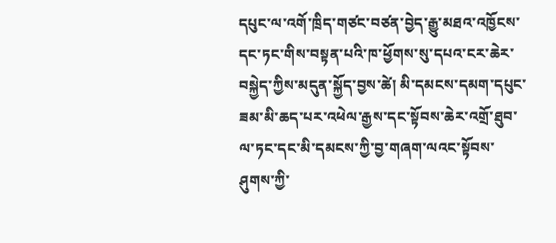དཔུང་ལ་འགོ་ཁྲིད་གཙང་བཙན་བྱེད་རྒྱུ་མཐའ་འཁྱོངས་དང་ཏང་གིས་བསྟན་པའི་ཁ་ཕྱོགས་སུ་དཔའ་ངར་ཆེར་བསྐྱེད་ཀྱིས་མདུན་སྐྱོད་བྱས་ཚེ། མི་དམངས་དམག་དཔུང་ཟམ་མི་ཆད་པར་འཕེལ་རྒྱས་དང་སྟོབས་ཆེར་འགྲོ་ཐུབ་ལ་ཏང་དང་མི་དམངས་ཀྱི་བྱ་གཞག་ལའང་སྟོབས་ཤུགས་ཀྱི་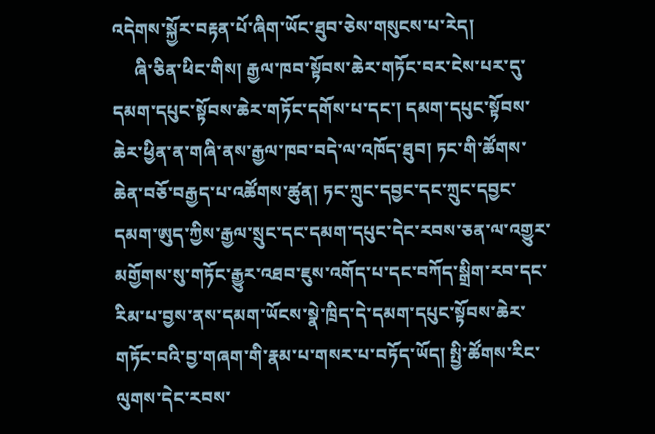འདེགས་སྐྱོར་བརྟན་པོ་ཞིག་ཡོང་ཐུབ་ཅེས་གསུངས་པ་རེད།
     ཞི་ཅིན་ཕིང་གིས། རྒྱལ་ཁབ་སྟོབས་ཆེར་གཏོང་བར་ངེས་པར་དུ་དམག་དཔུང་སྟོབས་ཆེར་གཏོང་དགོས་པ་དང་། དམག་དཔུང་སྟོབས་ཆེར་ཕྱིན་ན་གཞི་ནས་རྒྱལ་ཁབ་བདེ་ལ་འཁོད་ཐུབ། ཏང་གི་ཚོགས་ཆེན་བཅོ་བརྒྱད་པ་འཚོགས་ཚུན། ཏང་ཀྲུང་དབྱང་དང་ཀྲུང་དབྱང་དམག་ཨུད་ཀྱིས་རྒྱལ་སྲུང་དང་དམག་དཔུང་དེང་རབས་ཅན་ལ་འགྱུར་མགྱོགས་སུ་གཏོང་རྒྱུར་འཐབ་ཇུས་འགོད་པ་དང་བཀོད་སྒྲིག་རབ་དང་རིམ་པ་བྱས་ནས་དམག་ཡོངས་སྣེ་ཁྲིད་དེ་དམག་དཔུང་སྟོབས་ཆེར་གཏོང་བའི་བྱ་གཞག་གི་རྣམ་པ་གསར་པ་བཏོད་ཡོད། སྤྱི་ཚོགས་རིང་ལུགས་དེང་རབས་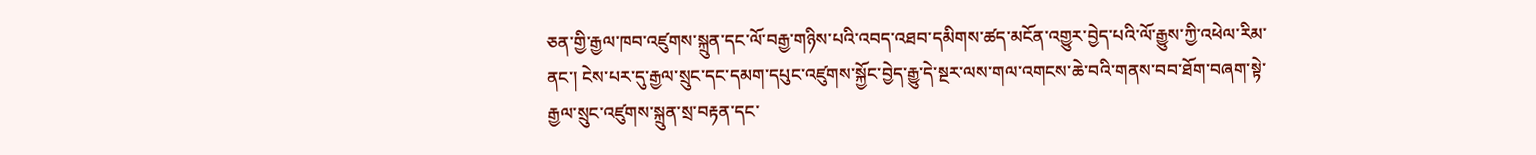ཅན་གྱི་རྒྱལ་ཁབ་འཛུགས་སྐྲུན་དང་ལོ་བརྒྱ་གཉིས་པའི་འབད་འཐབ་དམིགས་ཚད་མངོན་འགྱུར་བྱེད་པའི་ལོ་རྒྱུས་ཀྱི་འཕེལ་རིམ་ནང་། ངེས་པར་དུ་རྒྱལ་སྲུང་དང་དམག་དཔུང་འཛུགས་སྐྱོང་བྱེད་རྒྱུ་དེ་སྔར་ལས་གལ་འགངས་ཆེ་བའི་གནས་བབ་ཐོག་བཞག་སྟེ་རྒྱལ་སྲུང་འཛུགས་སྐྲུན་སྲ་བརྟན་དང་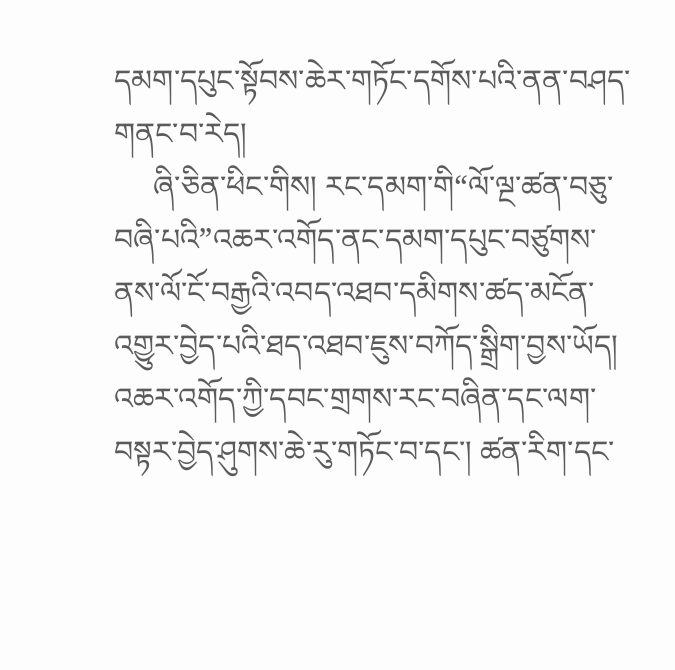དམག་དཔུང་སྟོབས་ཆེར་གཏོང་དགོས་པའི་ནན་བཤད་གནང་བ་རེད།
     ཞི་ཅིན་ཕིང་གིས། རང་དམག་གི“ལོ་ལྔ་ཚན་བཅུ་བཞི་པའི”འཆར་འགོད་ནང་དམག་དཔུང་བཙུགས་ནས་ལོ་ངོ་བརྒྱའི་འབད་འཐབ་དམིགས་ཚད་མངོན་འགྱུར་བྱེད་པའི་ཐད་འཐབ་ཇུས་བཀོད་སྒྲིག་བྱས་ཡོད། འཆར་འགོད་ཀྱི་དབང་གྲགས་རང་བཞིན་དང་ལག་བསྟར་བྱེད་ཤུགས་ཆེ་རུ་གཏོང་བ་དང་། ཚན་རིག་དང་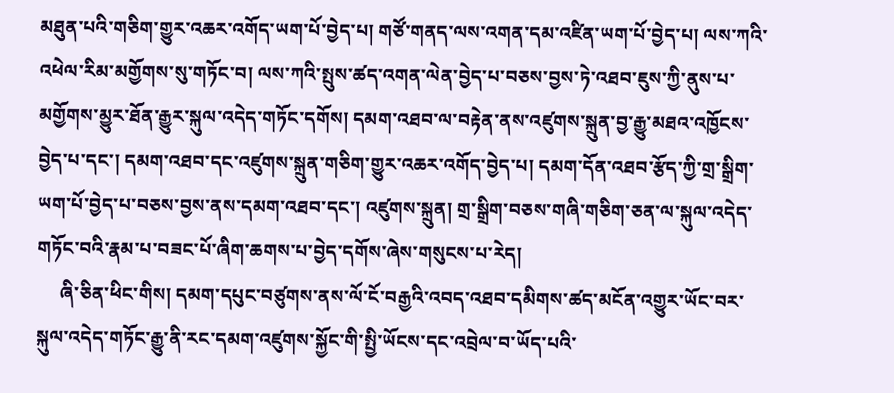མཐུན་པའི་གཅིག་གྱུར་འཆར་འགོད་ཡག་པོ་བྱེད་པ། གཙོ་གནད་ལས་འགན་དམ་འཛིན་ཡག་པོ་བྱེད་པ། ལས་ཀའི་འཕེལ་རིམ་མགྱོགས་སུ་གཏོང་བ། ལས་ཀའི་སྤུས་ཚད་འགན་ལེན་བྱེད་པ་བཅས་བྱས་ཏེ་འཐབ་ཇུས་ཀྱི་ནུས་པ་མགྱོགས་མྱུར་ཐོན་རྒྱུར་སྐུལ་འདེད་གཏོང་དགོས། དམག་འཐབ་ལ་བརྟེན་ནས་འཛུགས་སྐྲུན་བྱ་རྒྱུ་མཐའ་འཁྱོངས་བྱེད་པ་དང་། དམག་འཐབ་དང་འཛུགས་སྐྲུན་གཅིག་གྱུར་འཆར་འགོད་བྱེད་པ། དམག་དོན་འཐབ་རྩོད་ཀྱི་གྲ་སྒྲིག་ཡག་པོ་བྱེད་པ་བཅས་བྱས་ནས་དམག་འཐབ་དང་། འཛུགས་སྐྲུན། གྲ་སྒྲིག་བཅས་གཞི་གཅིག་ཅན་ལ་སྐུལ་འདེད་གཏོང་བའི་རྣམ་པ་བཟང་པོ་ཞིག་ཆགས་པ་བྱེད་དགོས་ཞེས་གསུངས་པ་རེད།
     ཞི་ཅིན་ཕིང་གིས། དམག་དཔུང་བཙུགས་ནས་ལོ་ངོ་བརྒྱའི་འབད་འཐབ་དམིགས་ཚད་མངོན་འགྱུར་ཡོང་བར་སྐུལ་འདེད་གཏོང་རྒྱུ་ནི་རང་དམག་འཛུགས་སྐྱོང་གི་སྤྱི་ཡོངས་དང་འབྲེལ་བ་ཡོད་པའི་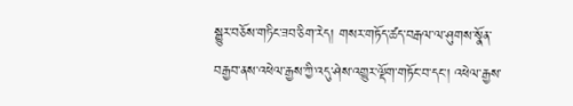སྒྱུར་བཅོས་གཏིང་ཟབ་ཅིག་རེད། གསར་གཏོད་ཚད་བརྒལ་ལ་ཤུགས་སྣོན་བརྒྱབ་ནས་འཕེལ་རྒྱས་ཀྱི་འདུ་ཤེས་འགྱུར་ལྡོག་གཏོང་བ་དང་། འཕེལ་རྒྱས་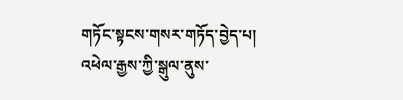གཏོང་སྟངས་གསར་གཏོད་བྱེད་པ། འཕེལ་རྒྱས་ཀྱི་སྒུལ་ནུས་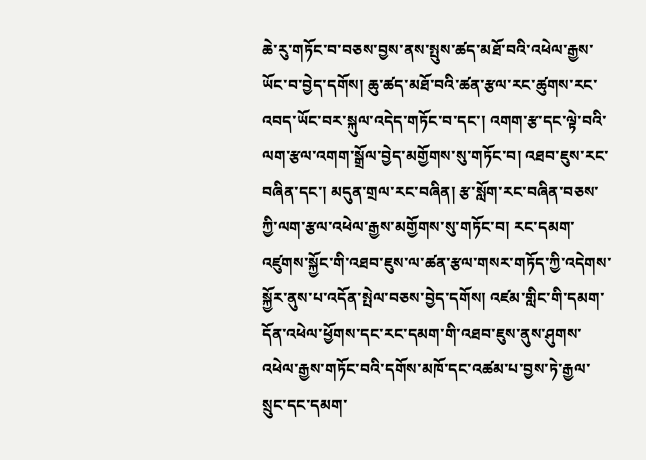ཆེ་རུ་གཏོང་བ་བཅས་བྱས་ནས་སྤུས་ཚད་མཐོ་བའི་འཕེལ་རྒྱས་ཡོང་བ་བྱེད་དགོས། ཆུ་ཚད་མཐོ་བའི་ཚན་རྩལ་རང་ཚུགས་རང་འབད་ཡོང་བར་སྐུལ་འདེད་གཏོང་བ་དང་། འགག་རྩ་དང་ལྟེ་བའི་ལག་རྩལ་འགག་སྒྲོལ་བྱེད་མགྱོགས་སུ་གཏོང་བ། འཐབ་ཇུས་རང་བཞིན་དང་། མདུན་གྲལ་རང་བཞིན། རྩ་སློག་རང་བཞིན་བཅས་ཀྱི་ལག་རྩལ་འཕེལ་རྒྱས་མགྱོགས་སུ་གཏོང་བ། རང་དམག་འཛུགས་སྐྱོང་གི་འཐབ་ཇུས་ལ་ཚན་རྩལ་གསར་གཏོད་ཀྱི་འདེགས་སྐྱོར་ནུས་པ་འདོན་སྤེལ་བཅས་བྱེད་དགོས། འཛམ་གླིང་གི་དམག་དོན་འཕེལ་ཕྱོགས་དང་རང་དམག་གི་འཐབ་ཇུས་ནུས་ཤུགས་འཕེལ་རྒྱས་གཏོང་བའི་དགོས་མཁོ་དང་འཚམ་པ་བྱས་ཏེ་རྒྱལ་སྲུང་དང་དམག་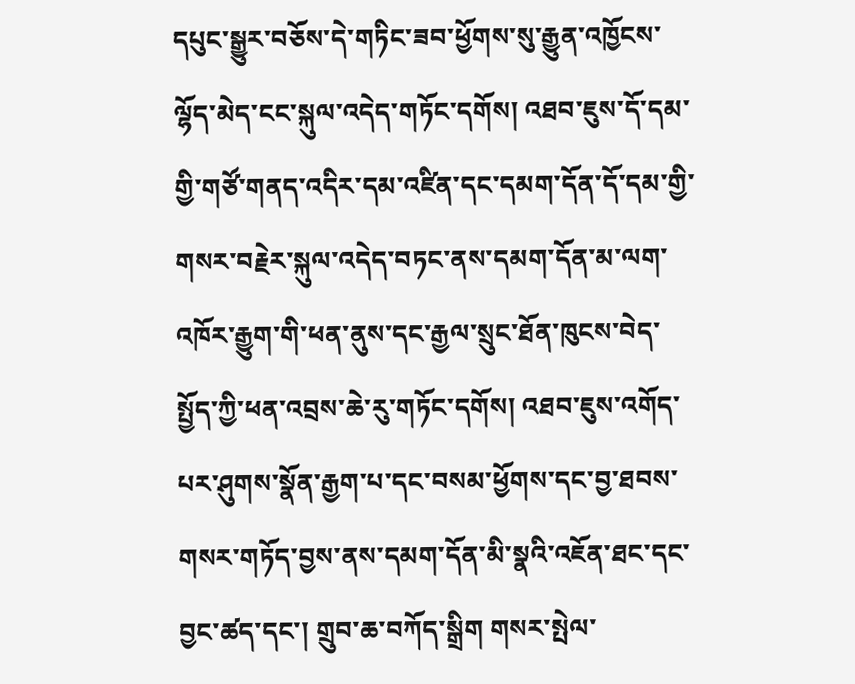དཔུང་སྒྱུར་བཅོས་དེ་གཏིང་ཟབ་ཕྱོགས་སུ་རྒྱུན་འཁྱོངས་ལྷོད་མེད་ངང་སྐུལ་འདེད་གཏོང་དགོས། འཐབ་ཇུས་དོ་དམ་གྱི་གཙོ་གནད་འདིར་དམ་འཛིན་དང་དམག་དོན་དོ་དམ་གྱི་གསར་བརྗེར་སྐུལ་འདེད་བཏང་ནས་དམག་དོན་མ་ལག་འཁོར་རྒྱུག་གི་ཕན་ནུས་དང་རྒྱལ་སྲུང་ཐོན་ཁུངས་བེད་སྤྱོད་ཀྱི་ཕན་འབྲས་ཆེ་རུ་གཏོང་དགོས། འཐབ་ཇུས་འགོད་པར་ཤུགས་སྣོན་རྒྱག་པ་དང་བསམ་ཕྱོགས་དང་བྱ་ཐབས་གསར་གཏོད་བྱས་ནས་དམག་དོན་མི་སྣའི་འཇོན་ཐང་དང་བྱང་ཚད་དང་། གྲུབ་ཆ་བཀོད་སྒྲིག གསར་སྤེལ་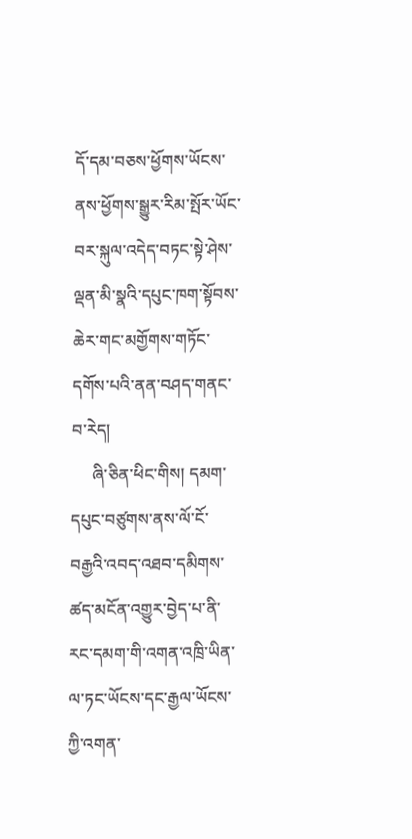དོ་དམ་བཅས་ཕྱོགས་ཡོངས་ནས་ཕྱོགས་སྒྱུར་རིམ་སྤོར་ཡོང་བར་སྐུལ་འདེད་བཏང་སྟེ་ཤེས་ལྡན་མི་སྣའི་དཔུང་ཁག་སྟོབས་ཆེར་གང་མགྱོགས་གཏོང་དགོས་པའི་ནན་བཤད་གནང་བ་རེད།
     ཞི་ཅིན་ཕིང་གིས། དམག་དཔུང་བཙུགས་ནས་ལོ་ངོ་བརྒྱའི་འབད་འཐབ་དམིགས་ཚད་མངོན་འགྱུར་བྱེད་པ་ནི་རང་དམག་གི་འགན་འཁྲི་ཡིན་ལ་ཏང་ཡོངས་དང་རྒྱལ་ཡོངས་ཀྱི་འགན་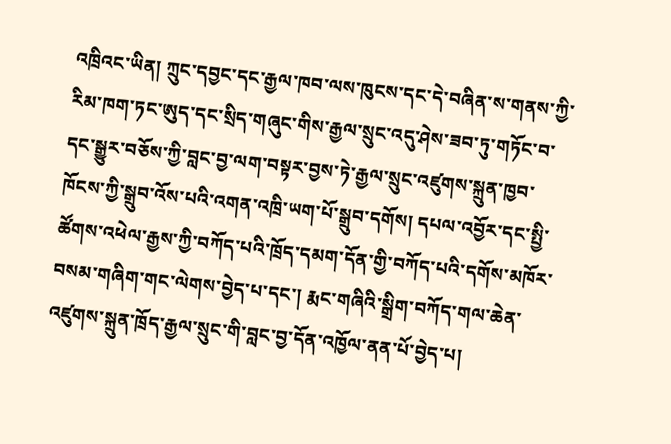འཁྲིའང་ཡིན། ཀྲུང་དབྱང་དང་རྒྱལ་ཁབ་ལས་ཁུངས་དང་དེ་བཞིན་ས་གནས་ཀྱི་རིམ་ཁག་ཏང་ཨུད་དང་སྲིད་གཞུང་གིས་རྒྱལ་སྲུང་འདུ་ཤེས་ཟབ་ཏུ་གཏོང་བ་དང་སྒྱུར་བཅོས་ཀྱི་བླང་བྱ་ལག་བསྟར་བྱས་ཏེ་རྒྱལ་སྲུང་འཛུགས་སྐྲུན་ཁྱབ་ཁོངས་ཀྱི་སྒྲུབ་འོས་པའི་འགན་འཁྲི་ཡག་པོ་སྒྲུབ་དགོས། དཔལ་འབྱོར་དང་སྤྱི་ཚོགས་འཕེལ་རྒྱས་ཀྱི་བཀོད་པའི་ཁྲོད་དམག་དོན་གྱི་བཀོད་པའི་དགོས་མཁོར་བསམ་གཞིག་གང་ལེགས་བྱེད་པ་དང་། རྨང་གཞིའི་སྒྲིག་བཀོད་གལ་ཆེན་འཛུགས་སྐྲུན་ཁྲོད་རྒྱལ་སྲུང་གི་བླང་བྱ་དོན་འཁྱོལ་ནན་པོ་བྱེད་པ།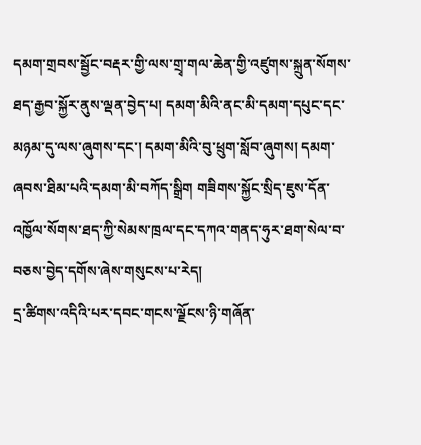དམག་གྲབས་སྦྱོང་བརྡར་གྱི་ལས་གྲྭ་གལ་ཆེན་གྱི་འཛུགས་སྐྲུན་སོགས་ཐད་རྒྱབ་སྐྱོར་ནུས་ལྡན་བྱེད་པ། དམག་མིའི་ནང་མི་དམག་དཔུང་དང་མཉམ་དུ་ལས་ཞུགས་དང་། དམག་མིའི་བུ་ཕྲུག་སློབ་ཞུགས། དམག་ཞབས་ཐིམ་པའི་དམག་མི་བཀོད་སྒྲིག གཟིགས་སྐྱོང་སྲིད་ཇུས་དོན་འཁྱོལ་སོགས་ཐད་ཀྱི་སེམས་ཁྲལ་དང་དཀའ་གནད་ཧུར་ཐག་སེལ་བ་བཅས་བྱེད་དགོས་ཞེས་གསུངས་པ་རེད།
དྲ་ཚིགས་འདིའི་པར་དབང་གངས་ལྗོངས་ཉི་གཞོན་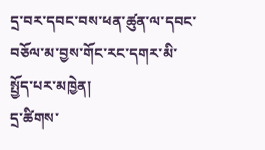དྲ་བར་དབང་བས་ཕན་ཚུན་ལ་དབང་བཅོལ་མ་བྱས་གོང་རང་དགར་མི་སྤྱོད་པར་མཁྱེན།
དྲ་ཚིགས་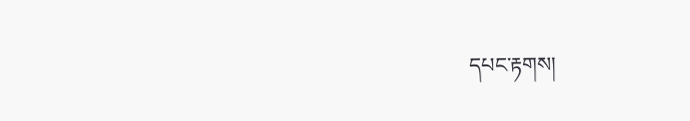དཔང་རྟགས།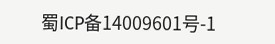蜀ICP备14009601号-1